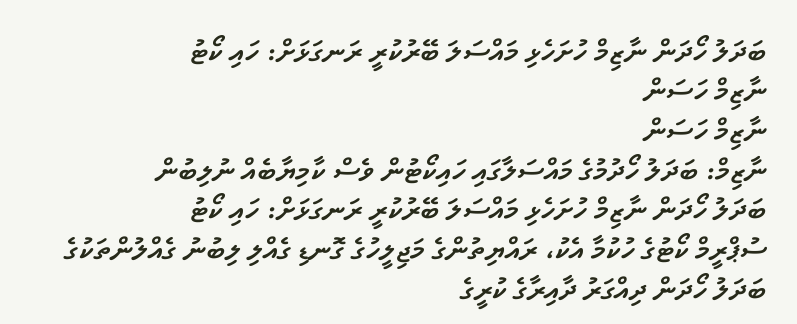ބަދަލު ހޯދަން ނާޒިމް ހުށަހެޅި މައްސަލަ ބޭރުކުރީ ރަނގަޅަށް: ހައި ކޯޓު
ނާޒިމް ހަސަން
ނާޒިމް ހަސަން
ނާޒިމް: ބަދަލު ހޯދުމުގެ މައްސަލާގައި ހައިކޯޓުން ވެސް ކާމިޔާބެއް ނުލިބުން
ބަދަލު ހޯދަން ނާޒިމް ހުށަހެޅި މައްސަލަ ބޭރުކުރީ ރަނގަޅަށް: ހައި ކޯޓު
ސުޕްރީމް ކޯޓުގެ ހުކުމާ އެކު، ރައްޔިތުންގެ މަޖިލީހުގެ ގޮނޑި ގެއްލި ލިބުނު ގެއްލުންތަކުގެ ބަދަލު ހޯދަން ދިއްގަރު ދާއިރާގެ ކުރީގެ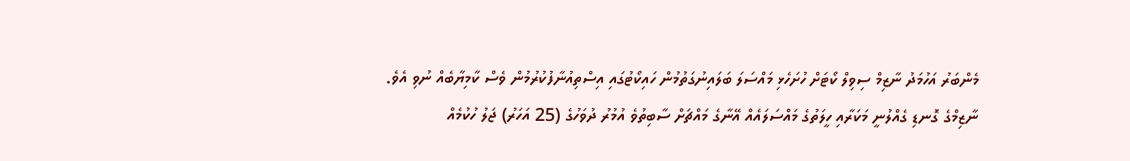މެންބަރު އަހުމަދު ނާޒިމް ސިވިލް ކޯޓަށް ހުށަހެޅި މައްސަލަ ބަލައިނުގަތުމުން ހައިކޯޓުގައި އިސްތިއުނާފުކުރުމުން ވެސް ކާމިޔާބެއް ނުވި އެވެ.
ނާޒިމްގެ ގޮނޑި ގެއްލުނީ މަކަރާއި ހީލަތުގެ މައްސަލައެއް އޭނާގެ މައްޗަށް ސާބިތުވެ އުމުރު ދުވަހުގެ (25 އަހަރު) ޖަލު ހުކުމެއް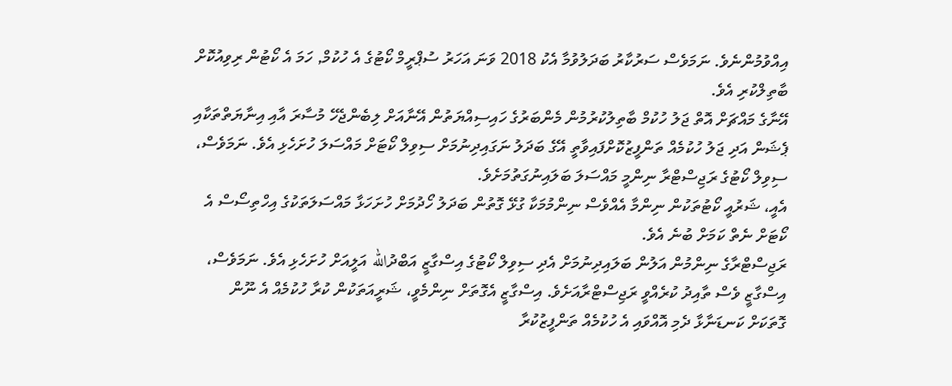އިއްވުމުންނެވެ. ނަމަވެސް ސަރުކާރު ބަދަލުވުމާ އެކު 2018 ވަނަ އަހަރު ސުޕްރީމް ކޯޓުގެ އެ ހުކުމް, ހަމަ އެ ކޯޓުން ރިވިއުކޮށް ބާތިލްކުރި އެވެ.
އޭނާގެ މައްޗަށް އޮތް ޖަލު ހުކުމް ބާތިލުކުރުމުން މެންބަރުގެ ހައިސިއްޔަތުން އޭނާއަށް ލިބެންޖެހޭ މުސާރަ އާއި އިނާޔަތްތަކާއި ޕެޝަން އަދި ޖަލު ހުކުމެއް ތަންފީޒުކޮށްފައިވާތީ އޭގެ ބަދަލު ނަގައިދިނުމަށް ސިވިލް ކޯޓަށް މައްސަލަ ހުށަހެޅި އެވެ. ނަމަވެސް، ސިވިލް ކޯޓުގެ ރަޖިސްޓްރާ ނިންމީ މައްސަލަ ބަލައިނުގަތުމަށެވެ.
އެއީ، ޝަރުއީ ކޯޓުތަކުން ނިންމާ އެއްވެސް ނިންމުމަކާ ގުޅޭ ގޮތުން ބަދަލު ހޯދުމަށް ހުށަހަޅާ މައްސަލަތަކުގެ އިހްތިސޯސް އެ ކޯޓަށް ނެތް ކަމަށް ބުނެ އެވެ.
ރަޖިސްޓްރާގެ ނިންމުން އަލުން ބަލައިދިނުމަށް އެދި ސިވިލް ކޯޓުގެ އިސްގާޒީ އަބްދުالله އަލީއަށް ހުށަހެޅި އެވެ. ނަމަވެސް، އިސްގާޒީ ވެސް ތާއިދު ކުރެއްވީ ރަޖިސްޓްރާއަށެވެ. އިސްގާޒީ އެގޮތަށް ނިންމެވީ، ޝަރީއަތަކުން ކުރާ ހުކުމެއް އެ ނޫން ގޮތަކަށް ކަނޑަނާޅާ ދެމި އޮއްވައި އެ ހުކުމެއް ތަންފީޒުކުރާ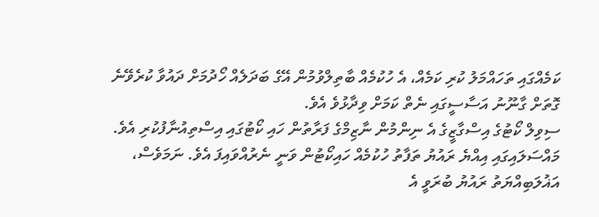ކަމެއްގައި ތަހައްމަލު ކުރި ކަމެއް، އެ ހުކުމެއް ބާތިލްވުމުން އޭގެ ބަދަލެއް ހޯދުމަށް ދައުވާ ކުރެވޭނެ ގޮތަށް ގާނޫނު އަސާސީގައި ނެތް ކަމަށް ވިދާޅުވެ އެވެ.
ސިވިލް ކޯޓުގެ އިސްގާޒީގެ އެ ނިންމުން ނާޒިމްގެ ފަރާތުން ހައި ކޯޓުގައި އިސްތިއުނާފުކުރި އެވެ. މައްސަލައިގައި އިއްޔެ ރައުޔު ތަފާތު ހުކުމެއް ހައިކޯޓުން ވަނީ ނެރުއްވައިފަ އެވެ. ނަމަވެސް، އަޣުލަބިއްޔަތު ރައުޔު ބުރަވީ އެ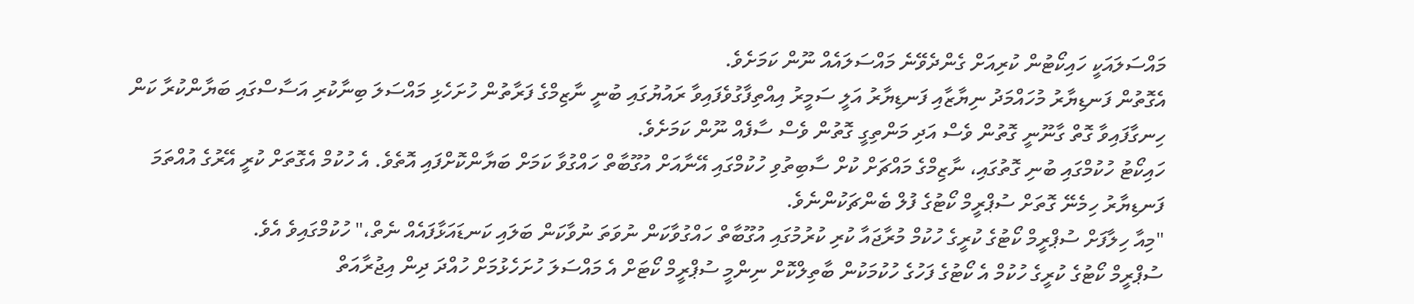މައްސަލައަކީ ހައިކޯޓުން ކުރިއަށް ގެންދެވޭނެ މައްސަލައެއް ނޫން ކަމަށެވެ.
އެގޮތުން ފަނޑިޔާރު މުހައްމަދު ނިޔާޒާއި ފަނޑިޔާރު އަލީ ސަމީރު އިއްތިފާގުވެފައިވާ ރައުޔުގައި ބުނީ ނާޒިމްގެ ފަރާތުން ހުށަހެޅި މައްސަލަ ބިނާކުރި އަސާސްގައި ބަޔާންކުރާ ކަން ހިނގާފައިވާ ގޮތް ގާނޫނީ ގޮތުން ވެސް އަދި މަންތިގީ ގޮތުން ވެސް ސާފެއް ނޫން ކަމަށެވެ.
ހައިކޯޓު ހުކުމްގައި ބުނި ގޮތުގައި، ނާޒިމްގެ މައްޗަށް ކުށް ސާބިތުވި ހުކުމްގައި އޭނާއަށް އުގޫބާތް ހައްގުވާ ކަމަށް ބަޔާންކޮށްފައި އޮތެވެ. އެ ހުކުމް އެގޮތަށް ކުރީ އޭރުގެ އުއްތަމަ ފަނޑިޔާރު ހިމެނޭ ގޮތަށް ސުޕްރީމް ކޯޓުގެ ފުލް ބެންޗަކުންނެވެ.
"މިއާ ހިލާފަށް ސުޕްރީމް ކޯޓުގެ ކުރީގެ ހުކުމް މުރާޖައާ ކުރި ކުރުމުގައި އުގޫބާތް ހައްގުވާކަން ނުވަތަ ނުވާކަން ބަލައި ކަނޑައަޅާފައެއް ނެތް،" ހުކުމްގައިވެ އެވެ.
ސުޕްރީމް ކޯޓުގެ ކުރީގެ ހުކުމް އެ ކޯޓުގެ ފަހުގެ ހުކުމަކުން ބާތިލްކޮށް ނިންމީ ސުޕްރީމް ކޯޓަށް އެ މައްސަލަ ހުށަހެޅުމަށް ހުއްދަ ދިން އިޖުރާއަތް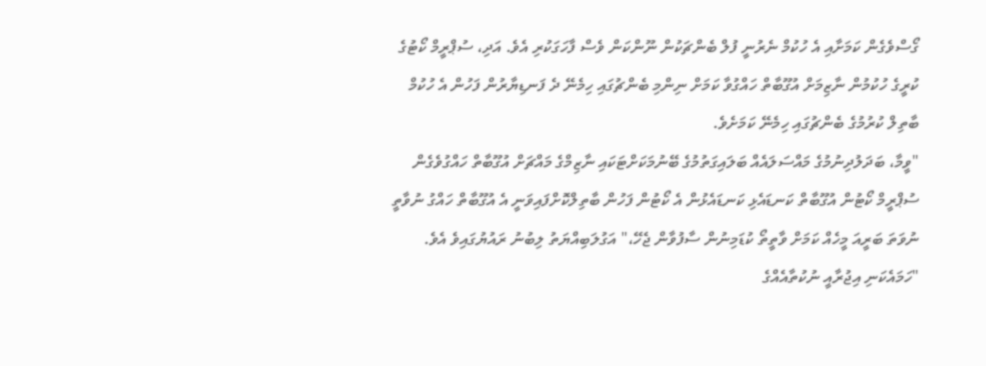ގޯސްވެގެން ކަމަށާއި އެ ހުކުމް ނެރުނީ ފުލް ބެންޗަކުން ނޫންކަން ވެސް ފާހަގަކުރި އެވެ. އަދި، ސުޕްރީމް ކޯޓުގެ ކުރީގެ ހުކުމުން ނާޒިމަށް އުގޫބާތް ހައްގުވާ ކަމަށް ނިންމި ބެންޗުގައި ހިމެނޭ ދެ ފަނޑިޔާރުން ފަހުން އެ ހުކުމް ބާތިލް ކުރުމުގެ ބެންޗުގައި ހިމެނޭ ކަމަށެވެ.
"ވީމާ، ބަދަލުދިނުމުގެ މައްސަލައެއް ބަލައިގަތުމުގެ ބޭނުމަކަށްޓަކައި ނާޒިމްގެ މައްޗަށް އުގޫބާތް ހައްގުވެގެން ސުޕްރީމް ކޯޓުން އުގޫބާތް ކަނޑައެޅި ކަނޑައެޅުން އެ ކޯޓުން ފަހުން ބާތިލްކޮށްފައިވަނީ އެ އުގޫބާތް ހައްގު ނުވާތީ ނުވަތަ ބަރީއަ މީހެއް ކަމަށް ވާތީތޯ ކުޑަމިނުން ސާފުވާން ޖެހޭ،" އަގުލަބިއްޔަތު ލިބުނު ރައުޔުގައިވެ އެވެ.
"ހަމައެކަނި އިޖުރާއީ ނުކުތާއެއްގެ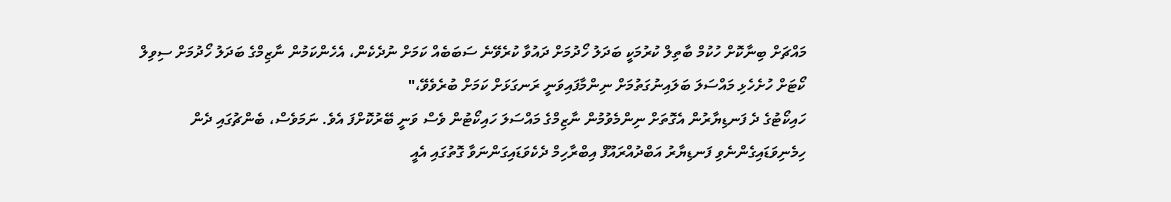މައްޗަށް ބިނާކޮށް ހުކުމް ބާތިލް ކުރުމަކީ ބަދަލު ހޯދުމަށް ދައުވާ ކުރެވޭނެ ސަބަބެއް ކަމަށް ނުދެކެން، އެހެންކަމުން ނާޒިމްގެ ބަދަލު ހޯދުމަށް ސިވިލް ކޯޓަށް ހުށެހެޅި މައްސަލަ ބަލައިނުގަތުމަށް ނިންމާފައިވަނީ ރަނގަޅަށް ކަމަށް ބުރެވެވޭ،"
ހައިކޯޓުގެ ދެ ފަނޑިޔާރުން އެގޮތަށް ނިންމެވުމުން ނާޒިމްގެ މައްސަލަ ހައިކޯޓުން ވެސް ވަނީ ބޭރުކޮށްފަ އެވެ. ނަމަވެސް، ބެންޗުގައި ދެން ހިމެނިވަޑައިގެންނެވި ފަނޑިޔާރު އަބްދުއްރައޫފް އިބްރާހިމް ދެކެވަޑައިގަންނަވާ ގޮތުގައި އެއީ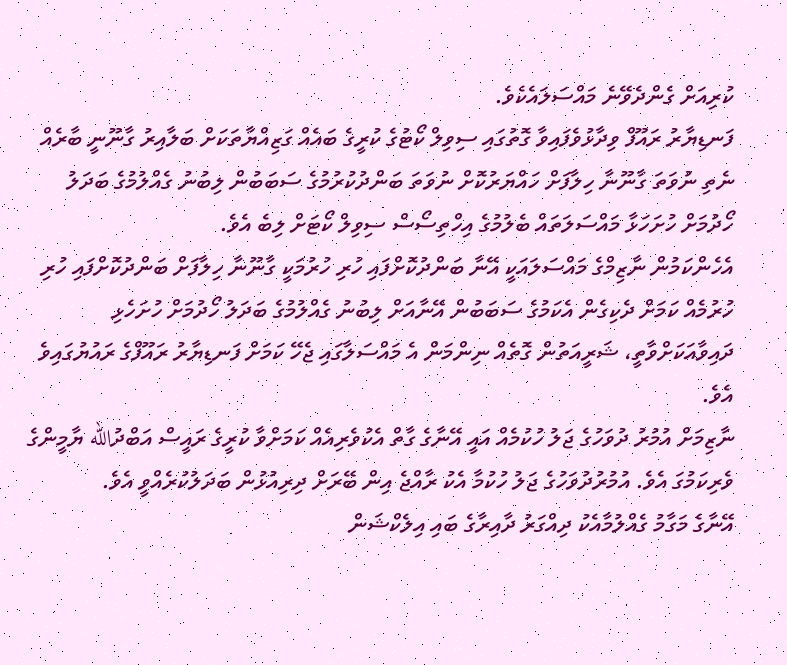ކުރިއަށް ގެންދެވޭނެ މައްސަލައެކެވެ.
ފަނޑިޔާރު ރައޫފް ވިދާޅުވެފައިވާ ގޮތުގައި ސިވިލް ކޯޓުގެ ކުރީގެ ބައެއް ގަޒިއްޔާތަކަށް ބަލާއިރު ގާނޫނީ ބާރެއް ނެތި ނުވަތަ ގާނޫނާ ހިލާފަށް ހައްޔަރުކޮށް ނުވަތަ ބަންދުކުރުމުގެ ސަބަބުން ލިބުނު ގެއްލުމުގެ ބަދަލު ހޯދުމަށް ހުށަހަޅާ މައްސަލަތައް ބެލުމުގެ އިހްތިސޯސް ސިވިލް ކޯޓަށް ލިބެ އެވެ.
އެހެންކަމުން ނާޒިމްގެ މައްސަލައަކީ އޭނާ ބަންދުކޮށްފައި ހުރި ހުރުމަކީ ގާނޫނާ ހިލާފަށް ބަންދުކޮށްފައި ހުރި ހުރުމެއް ކަމަށް ދެކިގެން އެކަމުގެ ސަބަބުން އޭނާއަށް ލިބުނު ގެއްލުމުގެ ބަދަލު ހޯދުމަށް ހުށަހެޅި ދައިވާއަކަށްވާތީ، ޝަރީއަތުން ގޮތެއް ނިންމަން އެ މައްސަލާގައި ޖެހޭ ކަމަށް ފަނޑިޔާރު ރައޫފްގެ ރައުޔުގައިވެ އެވެ.
ނާޒިމަށް އުމުރު ދުވަހުގެ ޖަލު ހުކުމެއް އައީ އޭނާގެ ގާތް އެކުވެރިއެއް ކަމަށްވާ ކުރީގެ ރައީސް އަބްދުالله ޔާމީންގެ ވެރިކަމުގަ އެވެ. އުމުރުދުވަހުގެ ޖަލު ހުކުމާ އެކު ރާއްޖެ އިން ބޭރަށް ދިރިއުޅުން ބަދަލުކުރެއްވީ އެވެ.
އޭނާގެ މަގާމު ގެއްލުމާއެކު ދިއްގަރު ދާއިރާގެ ބައި އިލެކްޝަން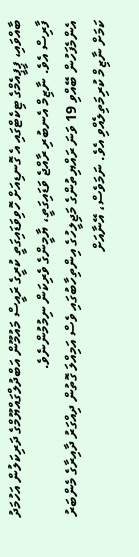ބާއްވައި، ޕީޕީއެމްގެ ޓިކެޓްގައި އެ ގޮނޑިއަށް ހޮވިވަޑައިގަތީ ކުރީގެ ރައީސް މައުމޫން އަބްދުލްގައްޔޫމްގެ ދަރިކަލުން އަހުމަދު ފާރިސް އެވެ. ނާޒިމް އެނބުރި ރާއްޖެ ވަޑައިގަތީ، ޔާމީންގެ ވެރިކަން ނިމުމުންނެވެ.
އެންމެފަހުން ބޭއްވި 19 ވަނަ ރައްޔިތުންގެ މަޖިލީހުގެ އިންތިހާބުގައި ވެސް އަމިއްލަ ގޮތުން ދިއްގަރު ދާއިރާގެ މެންބަރު ކަމަށް ނާޒިމް ކުރިމަތިލެއްވި އެވެ. ނަމަވެސް، އޭނާއަށް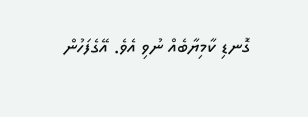ގޮނޑި ކާމިޔާބެއް ނުވި އެވެ. އޭގެފަހުން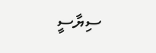ސިޔާސީ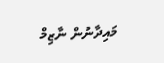މައިދާނުން ނާޒިމް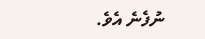ނުފެނެ އެވެ.